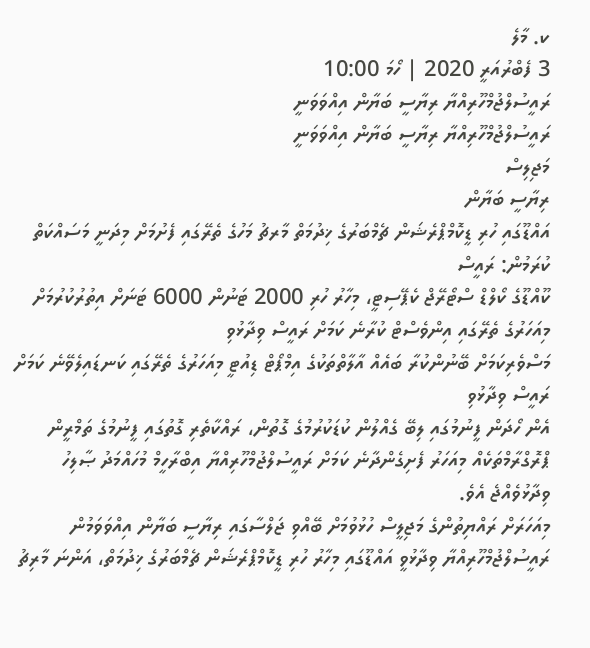ކ. މާލެ
3 ފެބްރުއަރީ 2020 | ހޯމަ 10:00
ރައީސުލްޖުމްހޫރިއްޔާ ރިޔާސީ ބަޔާން އިއްވަވަނީ
ރައީސުލްޖުމްހޫރިއްޔާ ރިޔާސީ ބަޔާން އިއްވަވަނީ
މަޖިލިސް
ރިޔާސީ ބަޔާން
އައްޑޫގައި ހުރި ޑީކޮމްޕްރެޝަން ޗެމްބަރުގެ ޚިދުމަތް މާރޗު މަހުގެ ތެރޭގައި ފެށުމަށް މިދަނީ މަސައްކަތް ކުރަމުން: ރައީސް
ކޫއްޑޫގެ ކޯލްޑް ސްޓޯރޭޖް ކެޕޭސިޓީ، މިހާރު ހުރި 2000 ޓަނުން 6000 ޓަނަށް އިތުރުކުރުމަށް މިއަހަރުގެ ތެރޭގައި އިންވެސްޓް ކުރާނެ ކަމަށް ރައީސް ވިދާޅުވި
މަސްވެރިކަމަށް ބޭނުންކުރާ ބައެއް އާލާތްތަކުގެ އިމްޕޯޓް ޑިއުޓީ މިއަހަރުގެ ތެރޭގައި ކަނޑައިލެވޭނެ ކަމަށް ރައީސް ވިދާޅުވި
އެން ހޯދަން ފީނުމުގައި ލިބޭ ގެއްލުން ކުޑަކުރުމުގެ ގޮތުން، ރައްކާތެރި ގޮތުގައި ފީނުމުގެ ތަމްރީން ޕްރޮގްރާމްތަކެއް މިއަހަރު ފެށިގެންދާނެ ކަމަށް ރައީސުލްޖުމްހޫރިއްޔާ އިބްރާހީމް މުހައްމަދު ޞާލިހު ވިދާޅުވެއްޖެ އެވެ.
މިއަހަރަށް ރައްޔިތުންގެ މަޖިލީސް ހުޅުވުމަށް ބޭއްވި ޖަލްސާގައި ރިޔާސީ ބަޔާން އިއްވަވަމުން ރައީސުލްޖުމްހޫރިއްޔާ ވިދާޅުވީ އައްޑޫގައި މިހާރު ހުރި ޑީކޮމްޕްރެޝަން ޗެމްބަރުގެ ޚިދުމަތް، އަންނަ މާރިޗު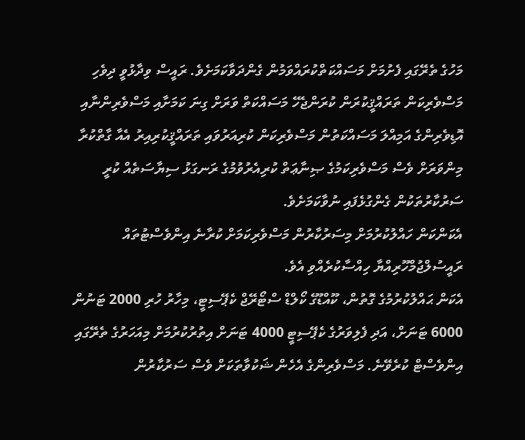މަހުގެ ތެރޭގައި ފެށުމަށް މަސައްކަތްކުރައްވަމުން ގެންދަވާކަމަށެވެ. ރައީސް ވިދާޅުވީ ދިވެހި މަސްވެރިކަން ތަރައްޤީކުރަން ކުރަންޖެހޭ މަސައްކަތް ވަރަށް ގިނަ ކަމަށާއި މަސްވެރިންނާއި އޮޑިވެރިންގެ އަމިއްލަ މަސައްކަތުން މަސްވެރިކަން ކުރިއަރުވައި ތަރައްޤީކުރިއިރު އެއާ ގާތްކުރާ މިންވަރަށް ވެސް މަސްވެރިކަމުގެ ޞިނާޢަތް ކުރިއެރުވުމުގެ ރަނގަޅު ސިޔާސަތެއް ކުރީ ސަރުކާރުތަކުން ގެންގުޅެފައި ނުވާކަމަށެވެ.
އެކަންކަން ހައްލުކުރުމަށް މިސަރުކާރުން މަސްވެރިކަމަށް ކުރާނެ އިންވެސްޓުތައް ރައީސުލްޖުމްހޫރިއްޔާ ހިއްސާކުރެއްވި އެވެ.
އެކަން ޙައްލުކުރުމުގެ ގޮތުން، ކޫއްޑޫގެ ކޯލްޑް ސްޓޯރޭޖް ކެޕޭސިޓީ، މިހާރު ހުރި 2000 ޓަނުން 6000 ޓަނަށް، އަދި ފެލިވަރުގެ ކެޕޭސިޓީ 4000 ޓަނަށް އިތުރުކުރުމަށް މިއަހަރުގެ ތެރޭގައި އިންވެސްޓް ކުރެވޭނެ. މަސްވެރިންގެ އެހެން ޝަކުވާތަކަށް ވެސް ސަރުކާރުން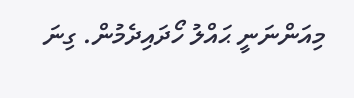މިއަންނަނީ ޙައްލު ހޯދައިދެމުން. ގިނަ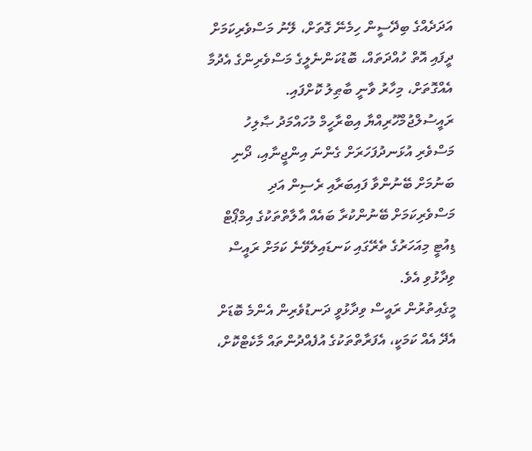އަދަދެއްގެ ބިދޭސީން ހިމެނޭ ގޮތަށް، ލޭނު މަސްވެރިކަމަށް ދީފައި އޮތް ހުއްދަތައް، ބޮޑުކަންނެލީގެ މަސްވެރިންގެ އެދުމާ އެއްގޮތަށް، މިހާރު ވާނީ ބާޠިލު ކޮށްފައި.
ރައީސުލްޖުމްހޫރިއްޔާ އިބްރާހީމް މުހައްމަދު ޞާލިހު
މަސްވެރި އުޅަނދުފަހަރަށް ގެންނަ އިންޖީނާއި، ދޯނި ބަނުމަށް ބޭނުންވާ ފައިބަރާއި ރެސިން އަދި މަސްވެރިކަމަށް ބޭނުންކުރާ ބައެއް އާލާތްތަކުގެ އިމްޕޯޓް ޑިއުޓީ މިއަހަރުގެ ތެރޭގައި ކަނޑައިލެވޭނެ ކަމަށް ރައީސް ވިދާޅުވި އެވެ.
މީގެއިތުރުން ރައީސް ވިދާޅުވީ ދަނޑުވެރިން އެންމެ ބޮޑަށް އެދޭ އެއް ކަމަކީ، އެފަރާތްތަކުގެ އުފެއްދުންތައް މާކެޓްކޮށް،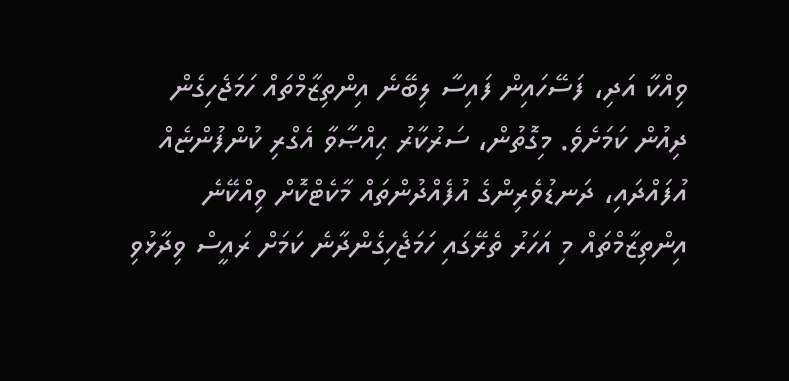ވިއްކާ އަދި، ފަސޭހައިން ފައިސާ ލިބޭނެ އިންތިޒާމްތައް ހަމަޖެހިގެން ދިއުން ކަމަށެވެ. މިގޮތުން، ސަރުކާރު ޙިއްޞާވާ އެގްރި ކުންފުންޏެއް އުފައްދައި، ދަނޑުވެރިންގެ އުފެއްދުންތައް މާކެޓްކޮށް ވިއްކޭނެ އިންތިޒާމްތައް މި އަހަރު ތެރޭގައި ހަމަޖެހިގެންދާނެ ކަމަށް ރައީސް ވިދާޅުވި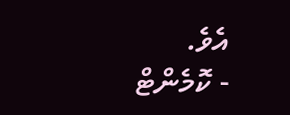އެވެ.
- ކޮމެންޓް